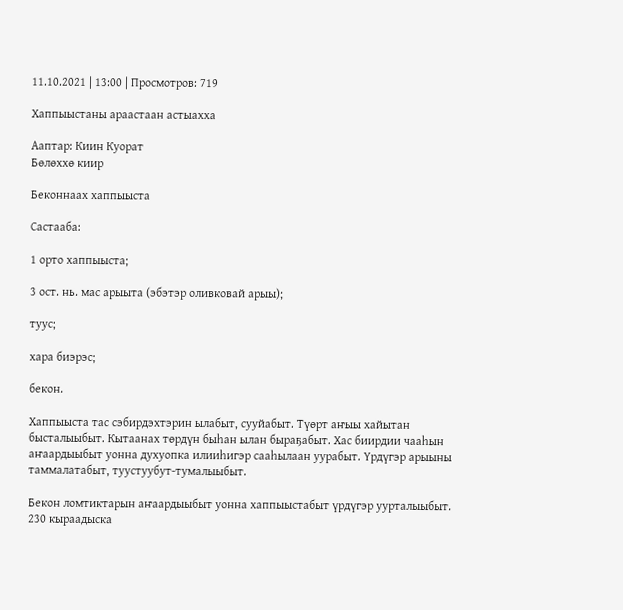11.10.2021 | 13:00 | Просмотров: 719

Хаппыыстаны араастаан астыахха

Ааптар: Киин Куорат
Бөлөххө киир

Беконнаах хаппыыста

Састааба:

1 орто хаппыыста;

3 ост. нь. мас арыыта (эбэтэр оливковай арыы);

туус;

хара биэрэс;

бекон.

Хаппыыста тас сэбирдэхтэрин ылабыт, сууйабыт. Түөрт аҥыы хайытан бысталыыбыт. Кытаанах төрдүн быһан ылан быраҕабыт. Хас биирдии чааһын аҥаардыыбыт уонна духуопка илииһигэр сааһылаан уурабыт. Үрдүгэр арыыны таммалатабыт, туустуубут-тумалыыбыт.

Бекон ломтиктарын аҥаардыыбыт уонна хаппыыстабыт үрдүгэр уурталыыбыт. 230 кыраадыска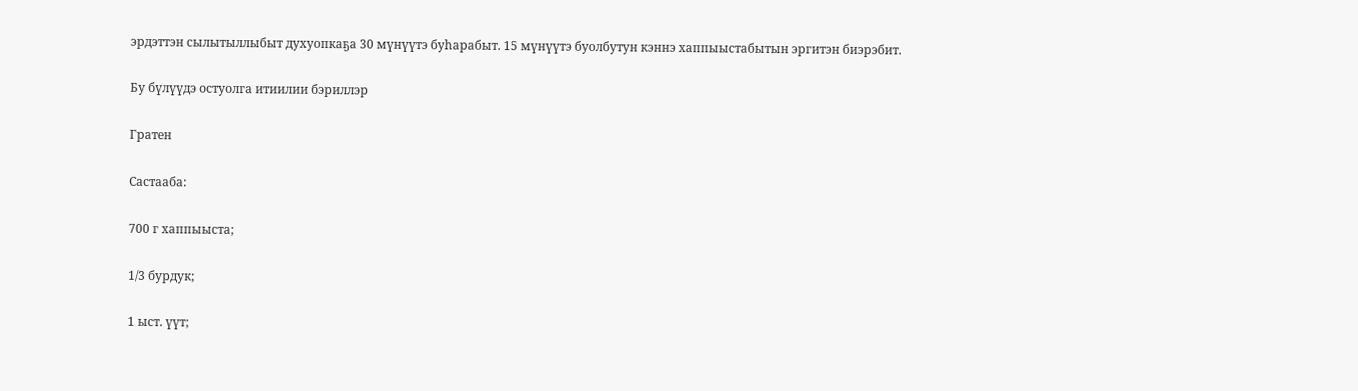эрдэттэн сылытыллыбыт духуопкаҕа 30 мүнүүтэ буһарабыт. 15 мүнүүтэ буолбутун кэннэ хаппыыстабытын эргитэн биэрэбит.

Бу бүлүүдэ остуолга итиилии бэриллэр

Гратен

Састааба:

700 г хаппыыста;

1/3 бурдук;

1 ыст. үүт;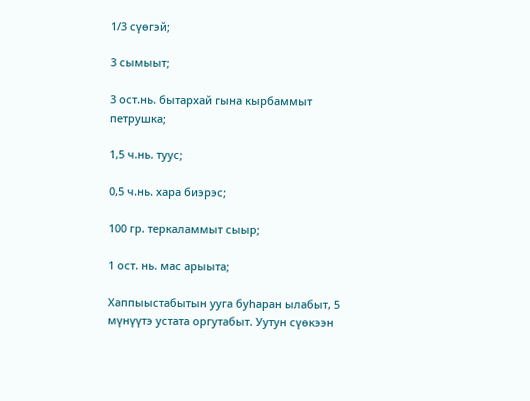1/3 сүөгэй;

3 сымыыт;

3 ост.нь. бытархай гына кырбаммыт петрушка;

1,5 ч.нь. туус;

0,5 ч.нь. хара биэрэс;

100 гр. теркаламмыт сыыр;

1 ост. нь. мас арыыта;

Хаппыыстабытын ууга буһаран ылабыт, 5 мүнүүтэ устата оргутабыт. Уутун сүөкээн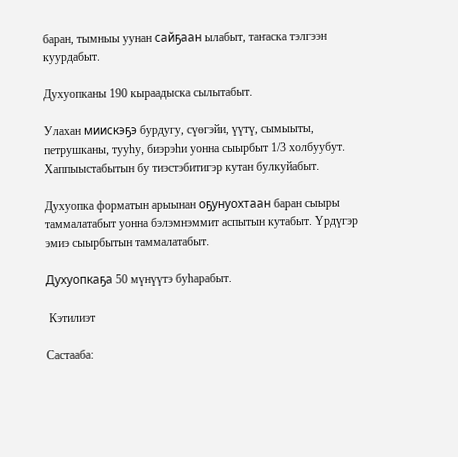баран, тымныы уунан сайҕаан ылабыт, таҥаска тэлгээн куурдабыт.

Духуопканы 190 кыраадыска сылытабыт.

Улахан миискэҕэ бурдугу, сүөгэйи, үүтү, сымыыты, петрушканы, тууһу, биэрэһи уонна сыырбыт 1/3 холбуубут. Хаппыыстабытын бу тиэстэбитигэр кутан булкуйабыт.

Духуопка форматын арыынан оҕунуохтаан баран сыыры таммалатабыт уонна бэлэмнэммит аспытын кутабыт. Үрдүгэр эмиэ сыырбытын таммалатабыт.

Духуопкаҕа 50 мүнүүтэ буһарабыт.

 Кэтилиэт

Састааба: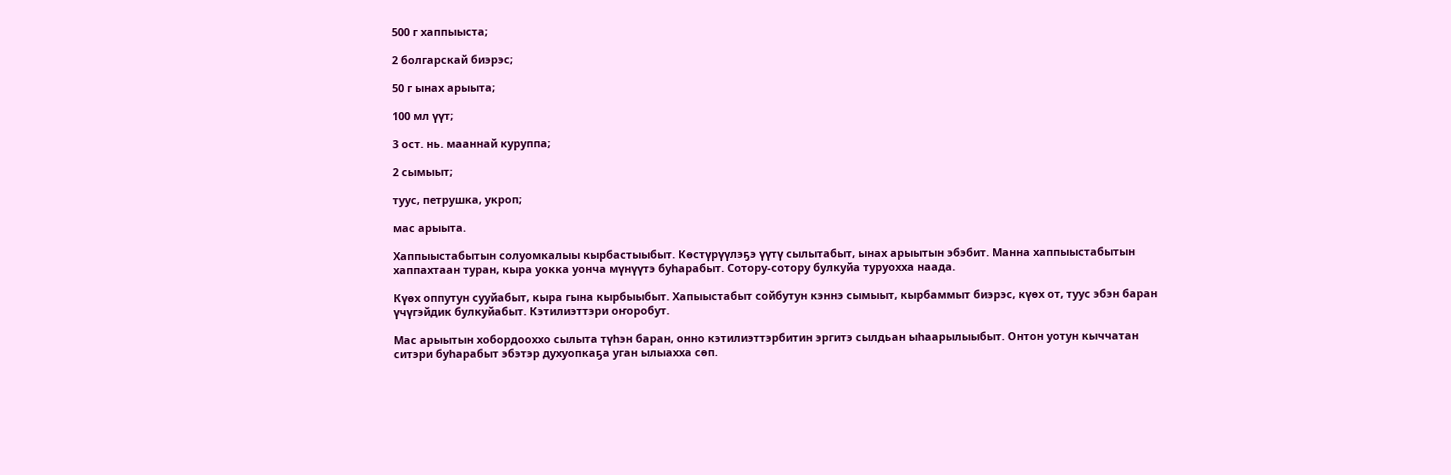500 г хаппыыста;

2 болгарскай биэрэс;

50 г ынах арыыта;

100 мл үүт;

3 ост. нь. мааннай куруппа;

2 сымыыт;

туус, петрушка, укроп;

мас арыыта.

Хаппыыстабытын солуомкалыы кырбастыыбыт. Көстүрүүлэҕэ үүтү сылытабыт, ынах арыытын эбэбит. Манна хаппыыстабытын хаппахтаан туран, кыра уокка уонча мүнүүтэ буһарабыт. Сотору-сотору булкуйа туруохха наада.

Күөх оппутун сууйабыт, кыра гына кырбыыбыт. Хапыыстабыт сойбутун кэннэ сымыыт, кырбаммыт биэрэс, күөх от, туус эбэн баран үчүгэйдик булкуйабыт. Кэтилиэттэри оҥоробут.

Мас арыытын хобордооххо сылыта түһэн баран, онно кэтилиэттэрбитин эргитэ сылдьан ыһаарылыыбыт. Онтон уотун кыччатан ситэри буһарабыт эбэтэр духуопкаҕа уган ылыахха сөп.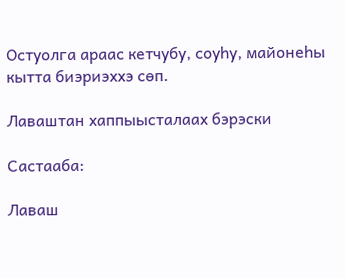Остуолга араас кетчубу, соуһу, майонеһы кытта биэриэххэ сөп.

Лаваштан хаппыысталаах бэрэски

Састааба:

Лаваш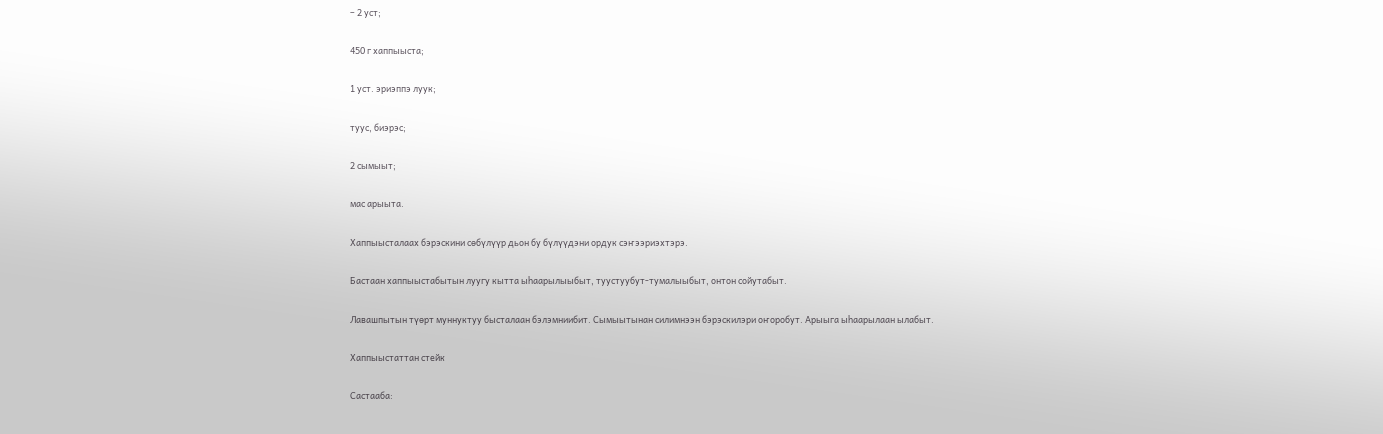– 2 уст;

450 г хаппыыста;

1 уст. эриэппэ луук;

туус, биэрэс;

2 сымыыт;

мас арыыта.

Хаппыысталаах бэрэскини сөбүлүүр дьон бу бүлүүдэни ордук сэҥээриэхтэрэ.

Бастаан хаппыыстабытын луугу кытта ыһаарылыыбыт, туустуубут-тумалыыбыт, онтон сойутабыт.

Лавашпытын түөрт муннуктуу бысталаан бэлэмниибит. Сымыытынан силимнээн бэрэскилэри оҥоробут. Арыыга ыһаарылаан ылабыт.

Хаппыыстаттан стейк

Састааба: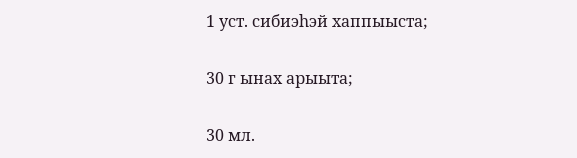1 уст. сибиэһэй хаппыыста;

30 г ынах арыыта;

30 мл.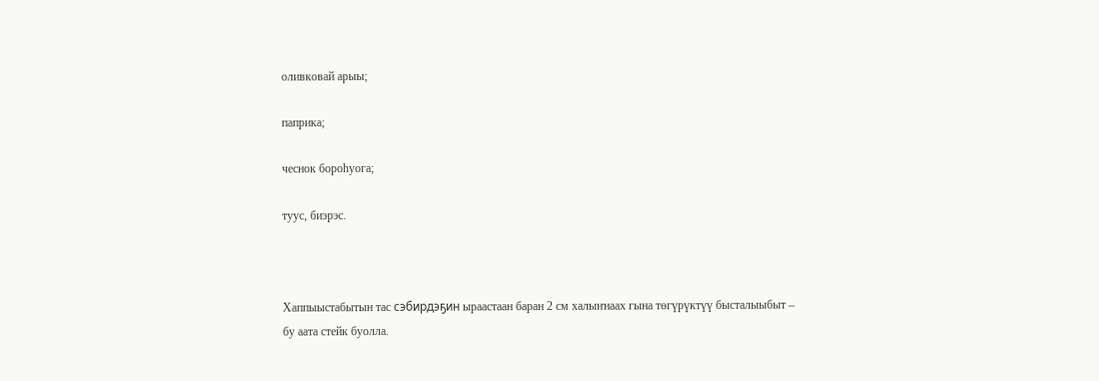оливковай арыы;

паприка;

чеснок бороһуога;

туус, биэрэс.



Хаппыыстабытын тас сэбирдэҕин ыраастаан баран 2 см халыҥнаах гына төгүрүктүү бысталыыбыт – бу аата стейк буолла.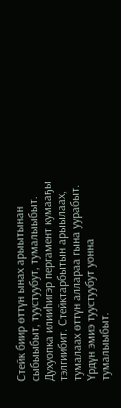Стейк биир өттүн ынах арыытынан сыбыыбыт, туустуубут, тумалыыбыт. Духуопка илииһигэр пергамент кумааҕы тэлгиибит. Стейктарбытын арыылаах, тумалаах өттүн аллараа гына уурабыт. Үрдүн эмиэ туустуубут уонна тумалыыбыт.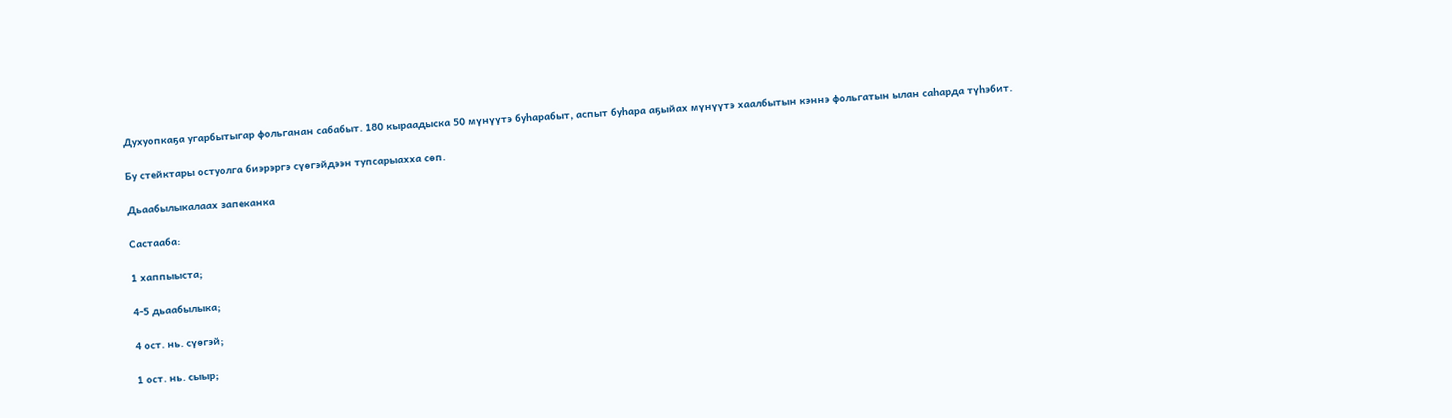Духуопкаҕа угарбытыгар фольганан сабабыт. 180 кыраадыска 50 мүнүүтэ буһарабыт, аспыт буһара аҕыйах мүнүүтэ хаалбытын кэннэ фольгатын ылан саһарда түһэбит.

Бу стейктары остуолга биэрэргэ сүөгэйдээн тупсарыахха сөп.

Дьаабылыкалаах запеканка

Састааба:

1 хаппыыста;

4-5 дьаабылыка;

4 ост. нь. сүөгэй;

1 ост. нь. сыыр;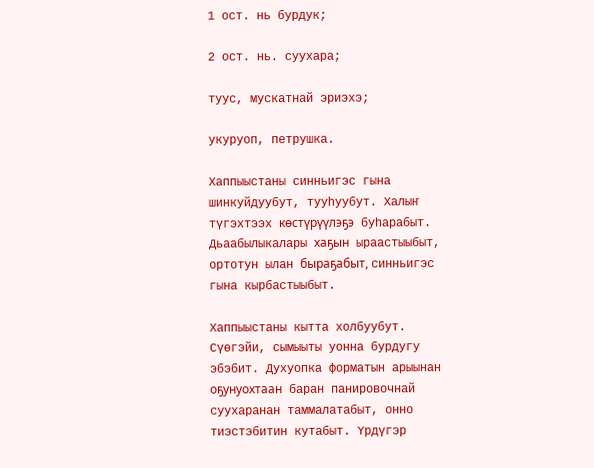1 ост. нь бурдук;

2 ост. нь. суухара;

туус, мускатнай эриэхэ;

укуруоп, петрушка.

Хаппыыстаны синньигэс гына шинкуйдуубут, тууһуубут. Халыҥ түгэхтээх көстүрүүлэҕэ буһарабыт. Дьаабылыкалары хаҕын ыраастыыбыт, ортотун ылан быраҕабыт, синньигэс гына кырбастыыбыт.

Хаппыыстаны кытта холбуубут. Сүөгэйи, сымыыты уонна бурдугу эбэбит. Духуопка форматын арыынан оҕунуохтаан баран панировочнай суухаранан таммалатабыт, онно тиэстэбитин кутабыт. Үрдүгэр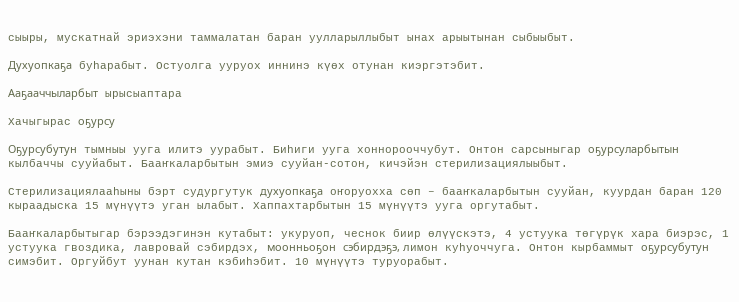сыыры, мускатнай эриэхэни таммалатан баран уулларыллыбыт ынах арыытынан сыбыыбыт.

Духуопкаҕа буһарабыт. Остуолга ууруох иннинэ күөх отунан киэргэтэбит.

Ааҕааччыларбыт ырысыаптара

Хачыгырас оҕурсу

Оҕурсубутун тымныы ууга илитэ уурабыт. Биһиги ууга хоннорооччубут. Онтон сарсыныгар оҕурсуларбытын кылбаччы сууйабыт. Бааҥкаларбытын эмиэ сууйан-сотон, кичэйэн стерилизациялыыбыт.

Стерилизациялааһыны бэрт судургутук духуопкаҕа оҥоруохха сөп – бааҥкаларбытын сууйан, куурдан баран 120 кыраадыска 15 мүнүүтэ уган ылабыт. Хаппахтарбытын 15 мүнүүтэ ууга оргутабыт.

Бааҥкаларбытыгар бэрээдэгинэн кутабыт: укуруоп, чеснок биир өлүүскэтэ, 4 устуука төгүрүк хара биэрэс, 1 устуука гвоздика, лавровай сэбирдэх, моонньоҕон сэбирдэҕэ, лимон куһуоччуга. Онтон кырбаммыт оҕурсубутун симэбит. Оргуйбут уунан кутан кэбиһэбит. 10 мүнүүтэ туруорабыт.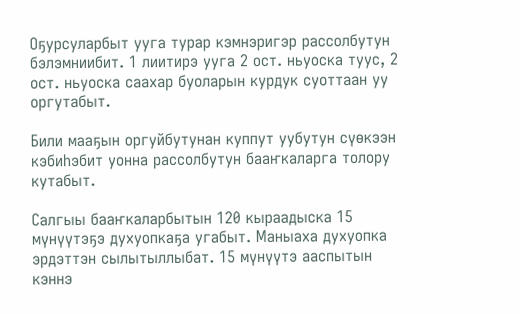Оҕурсуларбыт ууга турар кэмнэригэр рассолбутун бэлэмниибит. 1 лиитирэ ууга 2 ост. ньуоска туус, 2 ост. ньуоска саахар буоларын курдук суоттаан уу оргутабыт.

Били мааҕын оргуйбутунан куппут уубутун сүөкээн кэбиһэбит уонна рассолбутун бааҥкаларга толору кутабыт.

Салгыы бааҥкаларбытын 120 кыраадыска 15 мүнүүтэҕэ духуопкаҕа угабыт. Маныаха духуопка эрдэттэн сылытыллыбат. 15 мүнүүтэ ааспытын кэннэ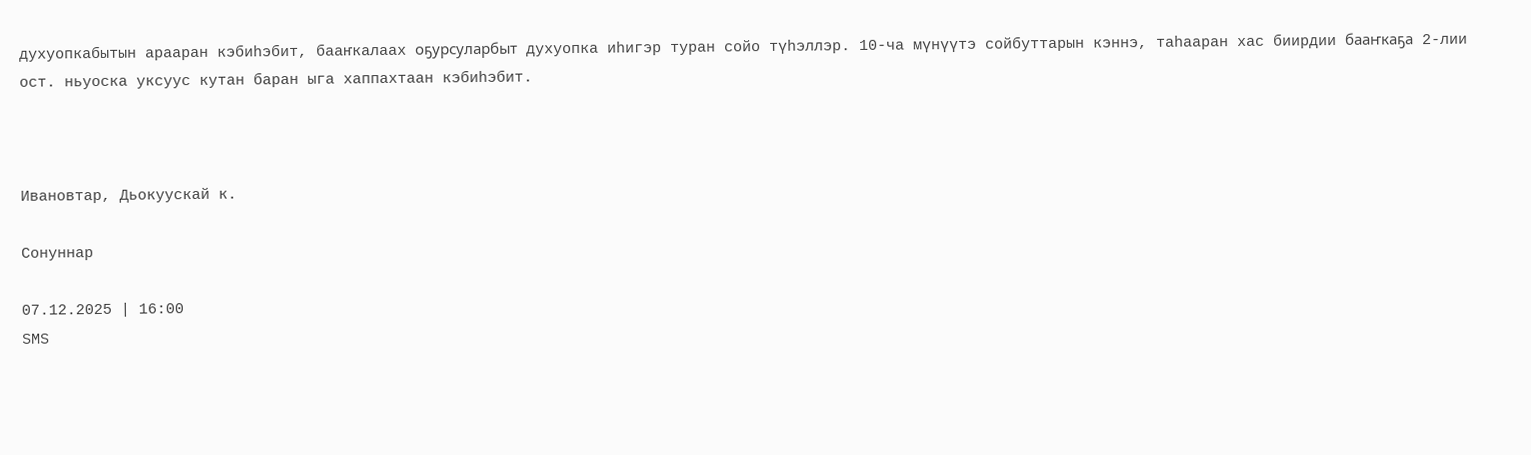духуопкабытын арааран кэбиһэбит, бааҥкалаах оҕурсуларбыт духуопка иһигэр туран сойо түһэллэр. 10-ча мүнүүтэ сойбуттарын кэннэ, таһааран хас биирдии бааҥкаҕа 2-лии ост. ньуоска уксуус кутан баран ыга хаппахтаан кэбиһэбит.



Ивановтар, Дьокуускай к.

Сонуннар

07.12.2025 | 16:00
SMS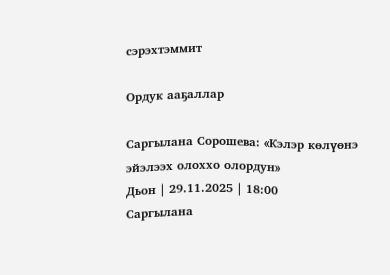сэрэхтэммит

Ордук ааҕаллар

Саргылана Сорошева: «Кэлэр көлүөнэ эйэлээх олоххо олордун»
Дьон | 29.11.2025 | 18:00
Саргылана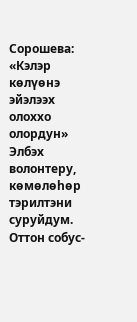Сорошева: «Кэлэр көлүөнэ эйэлээх олоххо олордун»
Элбэх волонтеру, көмөлөһөр тэрилтэни суруйдум. Оттон собус-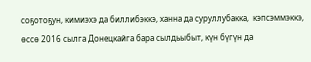соҕотоҕун, кимиэхэ да биллибэккэ, ханна да суруллубакка,  кэпсэммэккэ, өссө 2016 сылга Донецкайга бара сылдьыбыт, күн бүгүн да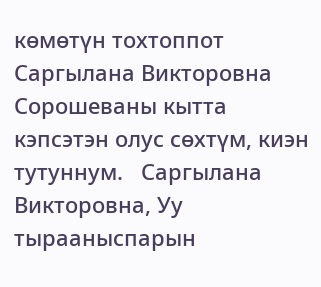көмөтүн тохтоппот Саргылана Викторовна Сорошеваны кытта кэпсэтэн олус сөхтүм, киэн тутуннум.   Саргылана Викторовна, Уу тырааныспарын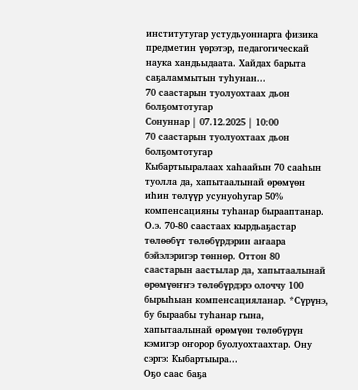институтугар устудьуоннарга физика предметин үөрэтэр, педагогическай наука хандьыдаата. Хайдах барыта саҕаламмытын туһунан...
70 саастарын туолуохтаах дьон болҕомтотугар
Сонуннар | 07.12.2025 | 10:00
70 саастарын туолуохтаах дьон болҕомтотугар
Кыбартыыралаах хаһаайын 70 сааһын туолла да, хапытаалынай өрөмүөн иһин төлүүр усунуоһугар 50% компенсацияны туһанар бырааптанар. О.э. 70-80 саастаах кырдьаҕастар төлөөбүт төлөбүрдэрин аҥаара бэйэлэригэр төннөр. Оттон 80 саастарын аастылар да, хапытаалынай өрөмүөҥҥэ төлөбүрдэрэ олоччу 100 бырыһыан компенсацияланар. *Сүрүнэ, бу быраабы туһанар гына, хапытаалынай өрөмүөн төлөбүрүн кэмигэр оҥорор буолуохтаахтар. Ону сэргэ: Кыбартыыра...
Оҕо саас баҕа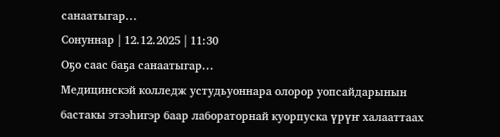санаатыгар...
Сонуннар | 12.12.2025 | 11:30
Оҕо саас баҕа санаатыгар...
Медицинскэй колледж устудьуоннара олорор уопсайдарынын бастакы этээһигэр баар лабораторнай куорпуска үрүҥ халааттаах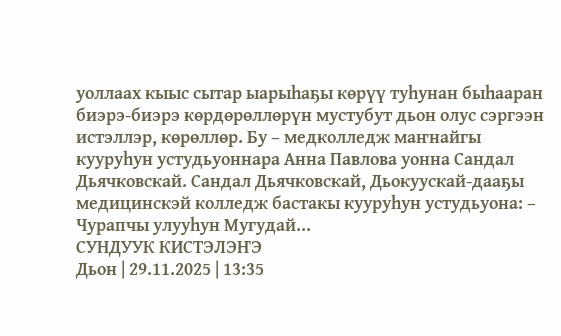уоллаах кыыс сытар ыарыһаҕы көрүү туһунан быһааран биэрэ-биэрэ көрдөрөллөрүн мустубут дьон олус сэргээн истэллэр, көрөллөр. Бу – медколледж маҥнайгы кууруһун устудьуоннара Анна Павлова уонна Сандал Дьячковскай. Сандал Дьячковскай, Дьокуускай-дааҕы медицинскэй колледж бастакы кууруһун устудьуона: – Чурапчы улууһун Мугудай...
СУНДУУК КИСТЭЛЭҤЭ
Дьон | 29.11.2025 | 13:35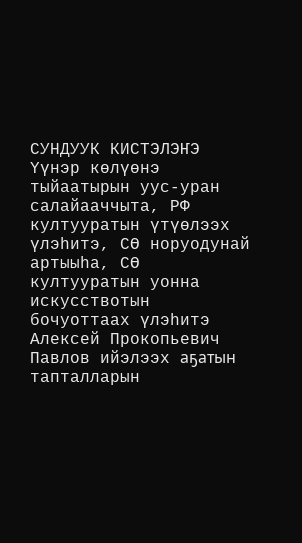СУНДУУК КИСТЭЛЭҤЭ
Үүнэр көлүөнэ тыйаатырын уус-уран салайааччыта, РФ култууратын үтүөлээх үлэһитэ, СӨ норуодунай артыыһа, СӨ култууратын уонна искусствотын бочуоттаах үлэһитэ Алексей Прокопьевич Павлов ийэлээх аҕатын тапталларын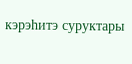кэрэһитэ суруктары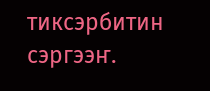тиксэрбитин сэргээҥ.